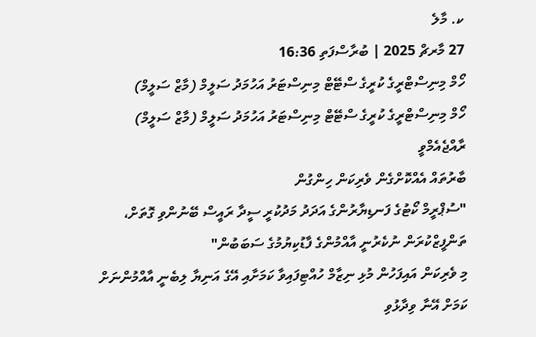ކ. މާލެ
27 މާރޗް 2025 | ބުރާސްފަތި 16:36
ހޯމް މިނިސްޓްރީގެ ކުރީގެ ސްޓޭޓް މިނިސްޓަރު އަހުމަދު ސަލީމް (މާޒް ސަލީމް)
ހޯމް މިނިސްޓްރީގެ ކުރީގެ ސްޓޭޓް މިނިސްޓަރު އަހުމަދު ސަލީމް (މާޒް ސަލީމް)
ރާއްޖެއެމްވީ
ބާރުތައް އެއްކޮށްގެން ވެރިކަން ހިންގުން
"ސުޕްރީމް ކޯޓުގެ ފަނޑިޔާރުންގެ އަދަދު މަދުކުރީ ސީދާ ރައީސް ބޭނުންވި ގޮތަށް، ތަންފީޒްކުރަން ނުކެރުނީ އާއްމުންގެ ފާޑުކިޔުމުގެ ސަބަބުން"
މި ވެރިކަން އައިފަހުން މުޅި ނިޒާމް ހުއްޓިފައިވާ ކަމަށާއި އޭގެ އަނިޔާ ލިބެނީ އާއްމުންނަށް ކަމަށް އޭނާ ވިދާޅުވި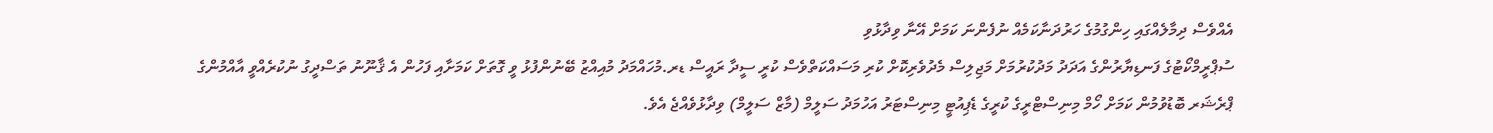އެއްވެސް ދިމާލެއްގައި ހިންގުމުގެ ހަރުދަނާކަމެއް ނުފެންނަ ކަމަށް އޭނާ ވިދާޅުވި
ސުޕްރީމްކޯޓުގެ ފަނޑިޔާރުންގެ އަދަދު މަދުކުރުމަށް މަޖިލިސް މެދުވެރިކޮށް ކުރި މަސައްކަތްވެސް ކުރީ ސީދާ ރައީސް ޑރ.މުހައްމަދު މުއިއްޒު ބޭނުންފުޅު ވީ ގޮތަށް ކަމަށާއި ފަހުން އެ ޤާނޫނު ތަސްދީގު ނުކުރެއްވީ އާއްމުންގެ ޕްރެޝަރ ބޮޑުވުމުން ކަމަށް ހޯމް މިނިސްޓްރީގެ ކުރީގެ ޑެޕިއުޓީ މިނިސްޓަރު އަހުމަދު ސަލީމް (މާޒް ސަލީމް) ވިދާޅުވެއްޖެ އެވެ.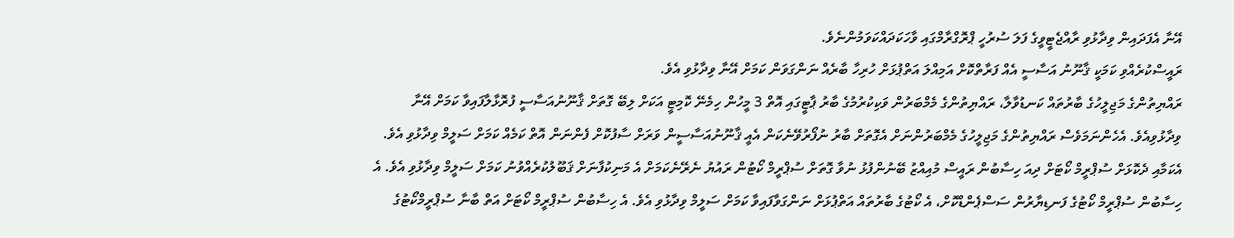އޭނާ އެފަދައިން ވިދާޅުވި ރާއްޖެޓީވީގެ ފަލަ ސުރުހީ ޕްރޮގްރާމްގައި ވާހަކަދައްކަވަމުންނެވެ.
ރައީސްކުރެއްވި ކަމަކީ ޤާނޫނު އަސާސީ އެއް ފަރާތްކޮށް އަމިއްލަ އަތްޕުޅަށް ހުރިހާ ބާރެއް ނަންގަވަން ކަމަށް އޭނާ ވިދާޅުވި އެވެ.
ރައްޔިތުންގެ މަޖިލީހުގެ ބާރުތައް ކަނޑުވާލާ، ރައްޔިތުންގެ މެމްބަރުން ވަކިކުރުމުގެ ބާރު ޕާޓީގައި އޮތް 3 މީހުން ހިމެނޭ ކޮމިޓީ އަކަށް ލިބޭ ގޮތަށް ޤާނޫނުއަސާސީ ފުރޮޅާލާފައިވާ ކަމަށް އޭނާ ވިދާޅުވިއެވެ. އެހެންނަމަވެސް ރައްޔިތުންގެ މަޖިލީހުގެ މެމްބަރުންނަށް އެގޮތަށް ބާރު ނުފޯރުވޭނެކަން އެއީ ޤާނޫނުއަސާސީން ވަރަށް ސާފުކޮށް ފެންނަން އޮތް ކަމެއް ކަމަށް ސަލީމް ވިދާޅުވި އެވެ.
އެކަމާއި ދެކޮޅަށް ސުޕްރީމް ކޯޓަށް ދިއަ ހިސާބުން ރައީސް މުއިއްޒު ބޭނުންފުޅު ނުވާ ގޮތަށް ސުޕްރީމް ކޯޓުން ރައުޔު ނެރޭނެކަމަށް އެ މަނިކުފާނަށް ޤަބޫލުކުރެއްވުނު ކަމަށް ސަލީމް ވިދާޅުވި އެވެ. އެ ހިސާބުން ސުޕްރީމް ކޯޓުގެ ފަނޑިޔާރުން ސަސްޕެންޑްކޮށް، އެ ކޯޓުގެ ބާރުތައް އަތްޕުޅަށް ނަންގަވާފައިވާ ކަމަށް ސަލީމް ވިދާޅުވި އެވެ. އެ ހިސާބުން ސުޕްރީމް ކޯޓަށް އަތް ބާނާ ސުޕްރީމްކޯޓުގެ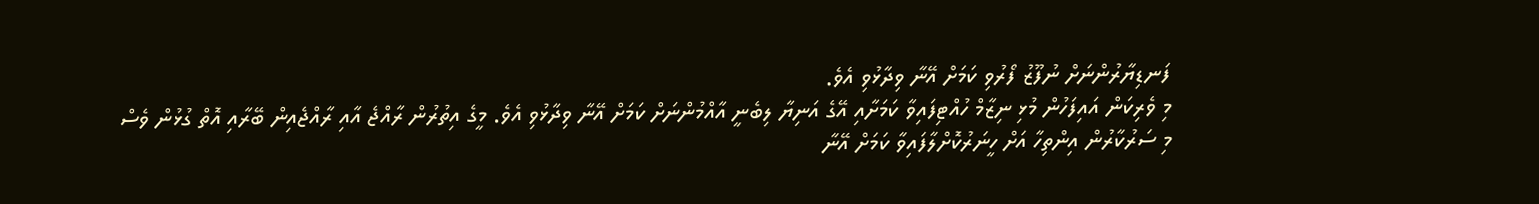ފަނޑިޔާރުންނަށް ނުފޫޒު ފޯރުވި ކަމަށް އޭނާ ވިދާޅުވި އެވެ.
މި ވެރިކަން އައިފަހުން މުޅި ނިޒާމް ހުއްޓިފައިވާ ކަމަށާއި އޭގެ އަނިޔާ ލިބެނީ އާއްމުންނަށް ކަމަށް އޭނާ ވިދާޅުވި އެވެ. މީގެ އިތުރުން ރާއްޖެ އާއި ރާއްޖެއިން ބޭރާއި އޮތް ގުޅުން ވެސް މި ސަރުކާރުން އިންތިހާ އަށް ހީނަރުކޮށްލާފައިވާ ކަމަށް އޭނާ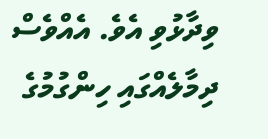ވިދާޅުވި އެވެ. އެއްވެސް ދިމާލެއްގައި ހިންގުމުގެ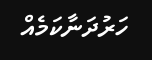ހަރުދަނާކަމެއް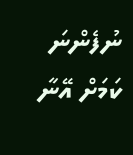ނުފެންނަ ކަމަށް އޭނާ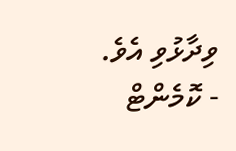ވިދާޅުވި އެވެ.
- ކޮމެންޓް